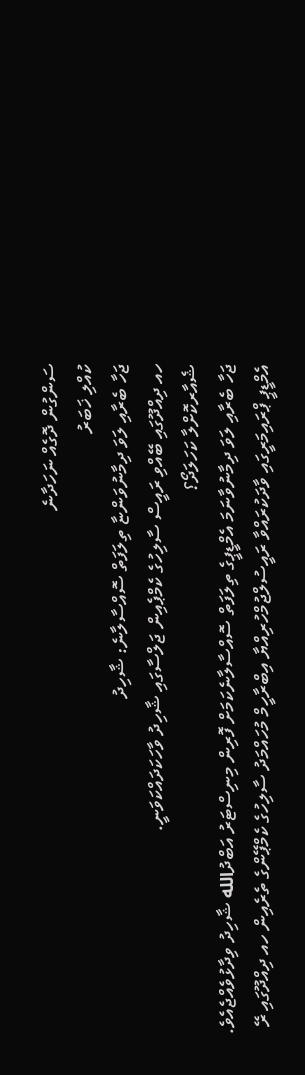ސަންގުން ދޮގެއް ނަހަދާނެ
ކުއްލި ޚަބަރު
ޖަހާ ބެރާއި ލަވަ ދިމާނުވަންޏާ ތިލަފަތް ސޮއްސާލާނެ: ޝާހިދު
ހއ ދިއްދޫގައި ބޭއްވި ރައީސް ސާލިހުގެ ކެމްޕެއިން ޖަލްސާގައި ޝާހިދު ވާހަކަދައްކަވަނީ.
ޝެއާރކޮށްލާ ކަހަލަދޯ؟
ޖަހާ ބެރާއި ލަވަ ދިމާނުވާނަމަ އެމްޑީޕީގެ ތިލަފަތް ސޮއްސާލާނެކަމަށް ފޮރިން މިނިސްޓަރު އަބްދުالله ޝާހިދު ވިދާޅުވެއްޖެއެވެ.
އެމްޑީޕީ ޕްރައިމަރީގައި ވާދަކުރައްވާ ރައީސުލްޖުމްހުރިއްޔާ އިބްރާހީމް މުހައްމަދު ސާލިހުގެ ކެމްޕޭންގެ ތެރެއިން ހއ ދިއްދޫގައި ރޭ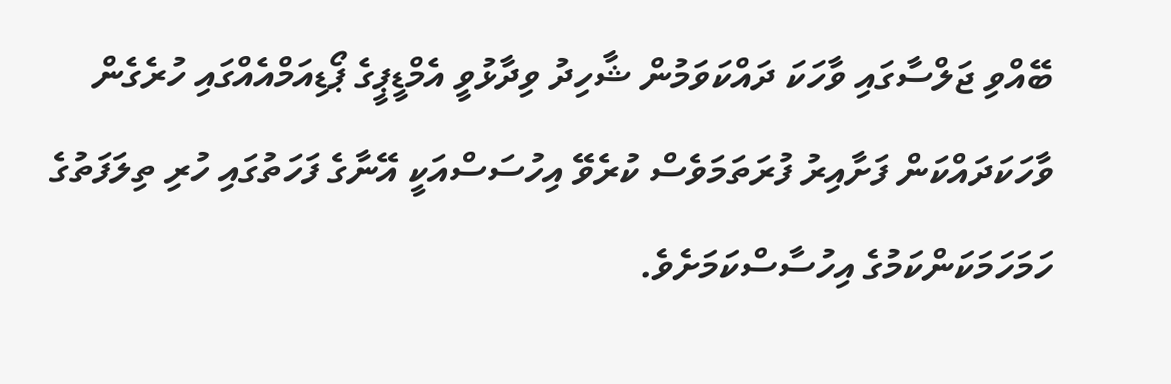ބޭއްވި ޖަލްސާގައި ވާހަކަ ދައްކަވަމުން ޝާހިދު ވިދާޅުވީ އެމްޑީޕީގެ ޕޯޑިއަމްއެއްގައި ހުރެގެން ވާހަކަދައްކަން ފަށާއިރު ފުރަތަމަވެސް ކުރެވޭ އިހުސަސްއަކީ އޭނާގެ ފަހަތުގައި ހުރި ތިލަފަތުގެ ހަމަހަމަކަންކަމުގެ އިހުސާސްކަމަށެވެ.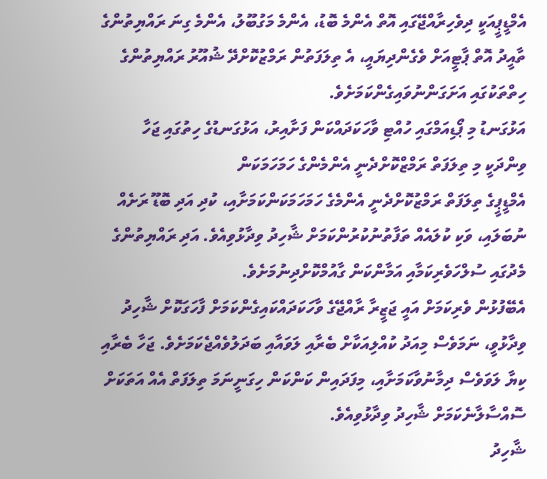އެމްޑީޕީއަކީ ދިވެހިރާއްޖޭގައި އޮތް އެންމެ ބޮޑު، އެންމެ މަގުބޫލު، އެންމެ ގިނަ ރައްޔިތުންގެ ތާއީދު އޮތް ޕާޓީއަށް ވެގެންދިޔައީ، އެ ތިލަފަތުން ރަމްޒުކޮށްދޭ ޝުއޫރު ރައްޔިތުންގެ ހިތްތަކުގައި އަށަގަންނުވައިގެންކަމަށެވެ.
އަޅުގަނޑު މި ޕޯޑިއަމްގައި ހުއްޓި ވާހަކަދައްކަން ފަށާއިރު، އަޅުގަނޑުގެ ހިތުގައި ޖަހާ ވިންދަކީ މި ތިލަފަތް ރަމްޒްކޮށްދެނީ އެންމެންގެ ހަމަހަމަކަން
އެމްޑީޕީގެ ތިލަފަތް ރަމްޒުކޮށްދެނީ އެންމެގެ ހަމަހަމަކަންކަމަށާއި، ކުދި އަދި ބޮޑޫ ރަށެއް ނުބަލައި، ވަކި ކުލައެއް ތަފާތުނުކުރުންކަމަށް ޝާހިދު ވިދާޅުވިއެވެ. އަދި ރައްޔިތުންގެ މެދުގައި ސުލްހަވެރިކަމާއި އަމާންކަން ގާއުމްކޮށްދިނުމަށެވެ.
އެބޭފުޅުން ވެރިކަމަށް އައީ ޖަޒީރާ ރާއްޖޭގެ ވާހަކަދައްކައިގެންކަމަށް ފާހަގަކޮށް ޝާހިދު ވިދާޅުވީ، ނަމަވެސް މިއަދު ކުއްލިއަކާށް ބެރާއި ލަވައާއި ބަދަލުވެއްޖެކަމަށެވެ. ޖަހާ ބެރާއި ކިޔާ ލަވަވެސް ދިމާނުވާކަމަށާއި، މިފަދައިން ކަންކަން ހިގަނީނަމަ ތިލަފަތް އެއް އަތަކަށް ސޮއްސާލާނެކަމަށް ޝާހިދު ވިދާޅުވިއެވެ.
ޝާހިދު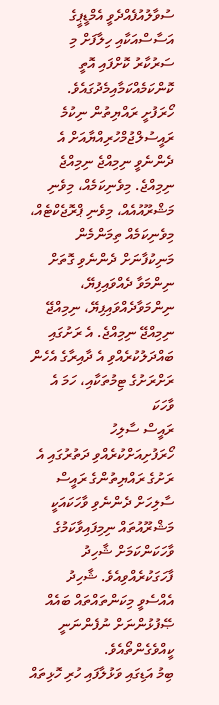ސުވާލުއުފެއްދެވީ އެމްޑީޕީގެ އަސާސްއަކާއި ހިލާފަށް މި ސަރުކާރު ކޮށްފައި އޮތީ ކޮންކަމެއްކަމާއިމެދުގައެވެ.
ހޯރަފުށީ ރައްޔިތުން ނިކުމެ ރައީސުލްޖުމްހުރިއްޔާއަށް އެ ދެންނެވީ ނިމިއްޖެ ނިމިއްޖެ ނިމިއްޖެ. މިވެނިކަމެއް، މިވެނި މަޝްރޫއުއެއް، މިވެނި ޕްރޮޖެކްޓެއް، މިވެނިކަމެއް ތިމަންމެން މަނިކުފާނަށް ދެންނެވި ގޮތަށް ނިންމަވާ ދެއްވައިފިޔޭ، ނިންމަވާދެއްވައިފިޔޭ، ނިމިއްޖޭ ނިމިއްޖޭ ނިމިއްޖެ. އެ ރަށުގައި ބައްދަލުކުރެއްވި އެ ދާއިރާގެ އެހެން ރަށްރަށުގެ ޓިމުތަކާއި، ހަމަ އެ ވާހަކަ
ރައީސް ސާލިހު ހޯރަފުށިއަށްކުރެއްވި ދަތުރުގައި އެ ރަށުގެ ރައްޔިތުންގެ ރައީސް ސާލިހަށް ދެންނެވި ވާހަކައަކީ މަޝްރޫއުތައް ނިމިފައިވާކަމުގެ ވާހަކަންކަމަށް ޝާހިދު ފާހަގަކުރެއްވިއެވެ. ޝާހިދު އެއްސެވީ މިކަންތައްތައް ބައެއް ޞޭފުޅުންނަށް ނުފެންނަނީ ކީއްވެގެންތޯއެވެ.
ބިމު އަޑިގައި ވަޅުލާފައި ހުރި ހޮޅިތައް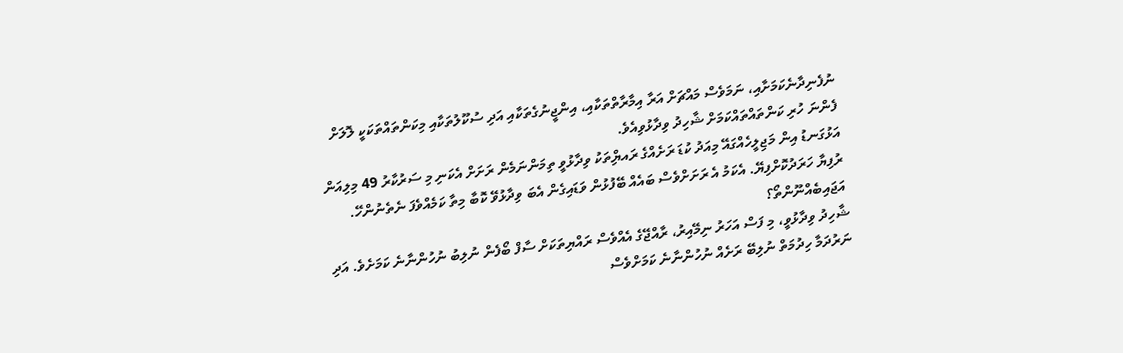ނުފެނިދާނެކަމަށާއި، ނަމަވެސް މައްޗަށް އަރާ އިމާރާތްތަކާއި، އިންޖީނުގެތަކާއި އަދި ސުކޫލުތަކާއި މިކަންތައްތަކަކީ ލޮލަށް ފެންނަ ހުރި ކަންތައްތައްކަމަށް ޝާހިދު ވިދާޅުވިއެވެ.
އަޅުގަނޑު އިން މަޖިލީހެއްގައޭ މިއަދު ކުޑަ ރަށެއްގެ ރައޔްިތަކު ވިދާޅުވީ ތިމަންނަމެން ރަށަށް އެކަނި މި ސަރުކާރު 49 މިލިއަން ރުފިޔާ ހަރަދުކޮށްފިޔޭ. އެކަމު އެ ރަށަށްވެސް ބައެއް ބޭފުޅުން ވަޑައިގެން އެބަ ވިދާޅުވޭ ކޮބާ މިތާ ކަމެއްވެފަ ނެތެނުންހޭ. އަޖައިބެއްނޫންތޯ؟
ޝާހިދު ވިދާޅުވީ، މި ފަސް އަހަރު ނިމޭއިރު، ރާއްޖޭގެ އެއްވެސް ރައްޔިތަކަށް ސާފް ބޯފެން ނުލިބު ނުހުންނާނެ ކަމަށެވެ. އަދި ނަރުދަމާ ހިދުމަތް ނުލިބޭ ރަށެއް ނުހުންނާނެ ކަމަށްވެސް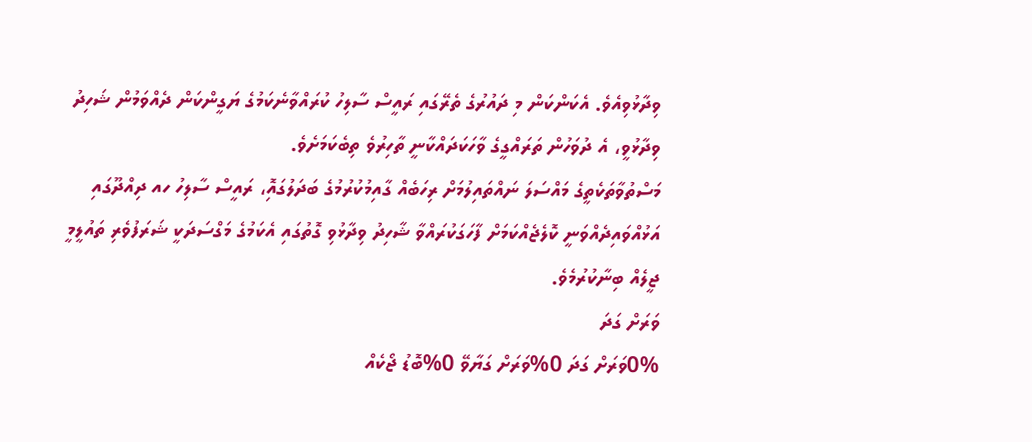ވިދާޅުވިއެވެ. އެކަންކަން މި ދައުރުގެ ތެރޭގައި ރައީސް ސާލިހު ކުރައްވާނެކަމުގެ ޔަގީންކަން ދެއްވަމުން ޝަހިދު ވިދާޅުވީ، އެ ދުވަހުން ތަރައްގީގެ ވާހަކަދައްކާނީ ތާހިރުވެ ތިބެކަމަށެވެ.
މަސްތުވާތަކެތީގެ މައްސަލަ ނައްތައިލުމަށް ރިހަބެއް ގާއިމުކުރުމުގެ ބަދަލުގައިޮ، ރައީސް ސާލިހު ހއ ދިއްދޫގައި އަޅުއްވައިދެއްވަނީ ކޮލެޖެއްކަމަށް ފާހަގަކުރައްވާ ޝާހިދު ވިދާޅުވި ގޮތުގައި އެކަމުގެ މަގްސަދަކީ ޝަރަފުވެރި ތައުލީމީ ޖީލެއް ބިނާކުރުމެވެ.
ވަރަށް ގަދަ
0%ވަރަށް ގަދަ 0%ވަރަށް ގަޔާވޭ 0%ބޮޑު ޖޯކެއް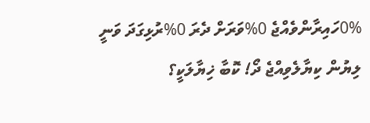0%ހައިރާންވެއްޖެ 0%ވަރަށް ދެރަ 0%ރުޅިގަދަ ވަނީ
ލިޔުން ކިޔާލެވިއްޖެ ދޯ! ކޮބާ ޚިޔާލަކީ؟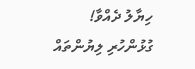ހިޔާލު ދެއްވާ!
ގުޅުންހުރި ލިޔުންތައް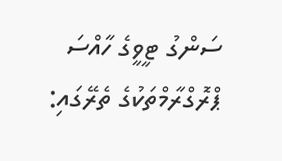ސަންގު ޓީވީގެ ހާއްސަ ޕްރޮގްރާމްތަކުގެ ތެރޭގައި: